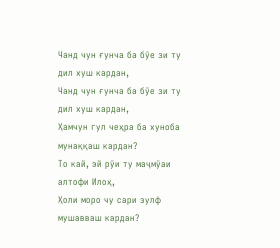Чанд чун ғунча ба бӯе зи ту дил хуш кардан,
Чанд чун ғунча ба бӯе зи ту дил хуш кардан,
Ҳамчун гул чеҳра ба хуноба мунаққаш кардан?
То кай, эй рӯи ту маҷмӯаи алтофи Илоҳ,
Ҳоли моро чу сари зулф мушавваш кардан?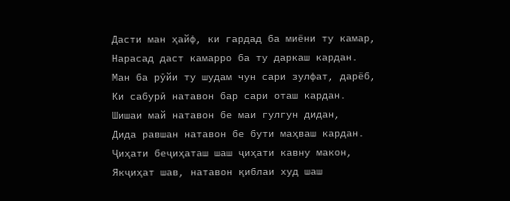Дасти ман ҳайф, ки гардад ба миёни ту камар,
Нарасад даст камарро ба ту даркаш кардан.
Ман ба рӯйи ту шудам чун сари зулфат, дарёб,
Ки сабурӣ натавон бар сари оташ кардан.
Шишаи май натавон бе маи гулгун дидан,
Дида равшан натавон бе бути маҳваш кардан.
Ҷиҳати беҷиҳаташ шаш ҷиҳати кавну макон,
Якҷиҳат шав, натавон қиблаи худ шаш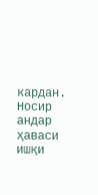кардан.
Носир андар ҳаваси ишқи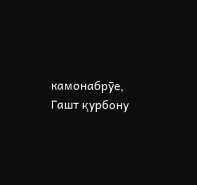камонабрӯе,
Гашт қурбону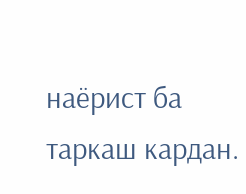наёрист ба таркаш кардан.